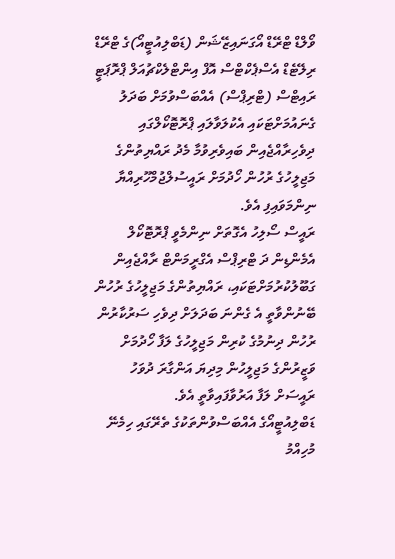ވޯލްޑް ޓްރޭޑް އޯގަނައިޒޭޝަން (ޑަބްލިއުޓީއޯ)ގެ ޓްރޭޑް ރިލޭޓެޑް އެސްޕެކްޓްސް އޮފް އިންޓްލެކްޗުއަލް ޕްރޮޕަޓީ ރައިޓްސް (ޓްރިޕްސް) އެއްބަސްވުމަށް ބަދަލު ގެނައުމަށްޓަކައި އެކުލަވާލައި ޕްރޮޓޮކޯލްގައި ދިވެހިރާއްޖެއިން ބައިވެރިވުމާ މެދު ރައްޔިތުންގެ މަޖިލީހުގެ ރުހުން ހޯދުމަށް ރައީސުލްޖުމްހޫރިއްޔާ ނިންމަވައިފި އެވެ.
ރައީސް ސޯލިހު އެގޮތަށް ނިންމެވީ ޕްރޮޓޮކޯލް އެމެންޑިން ދަ ޓްރިޕްސް އެގްރީމަންޓް ރާއްޖެއިން ގަބޫލުކުރުމަށްޓަކައި، ރައްޔިތުންގެ މަޖިލީހުގެ ރުހުން ބޭނުންވާތީ އެ ގެންނަ ބަދަލަށް ދިވެހި ސަރުކާރުން ރުހުން ދިނުމުގެ ކުރިން މަޖިލީހުގެ ލަފާ ހޯދުމަށް ވަޒީރުންގެ މަޖިލީހުން މިދިޔަ އަންގާރަ ދުވަހު ރައީސަށް ލަފާ އަރުވާފައިވާތީ އެވެ.
ޑަބްލިއުޓީއޯގެ އެއްބަސްވުންތަކުގެ ތެރޭގައި ހިމެނޭ މުހިއްމު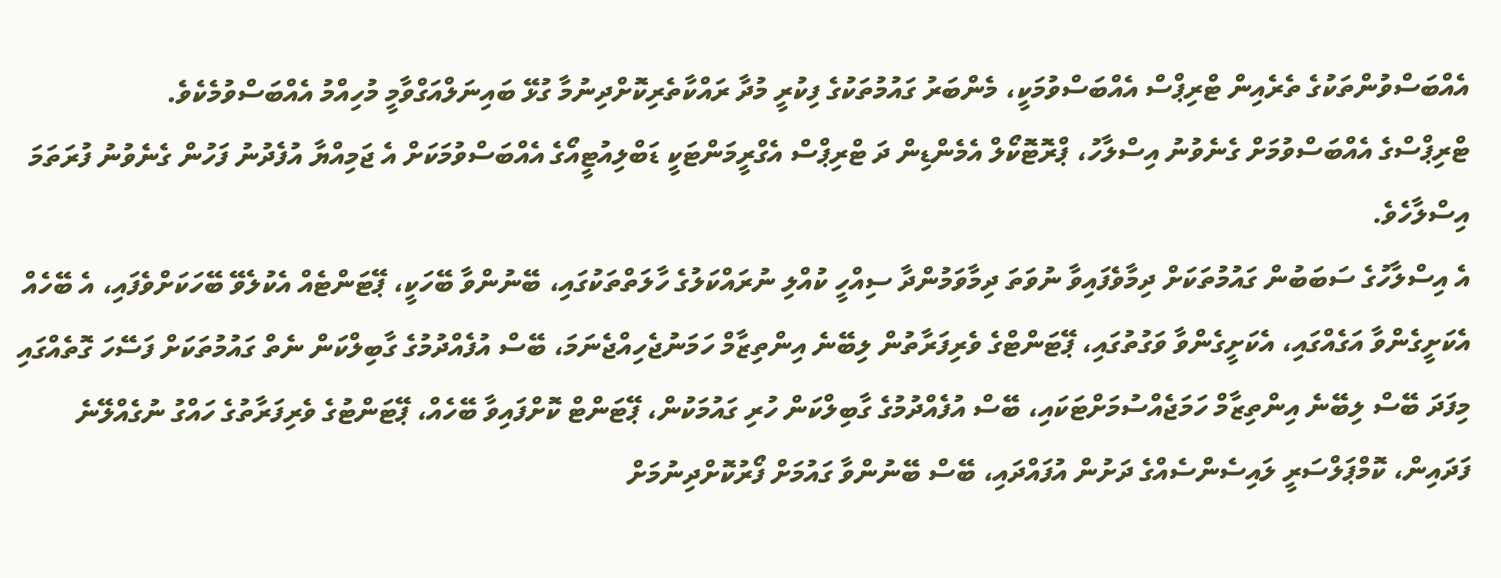އެއްބަސްވުންތަކުގެ ތެރެއިން ޓްރިޕްސް އެއްބަސްވުމަކީ، މެންބަރު ގައުމުތަކުގެ ފިކުރީ މުދާ ރައްކާތެރިކޮށްދިނުމާ ގުޅޭ ބައިނަލްއަގްވާމީ މުހިއްމު އެއްބަސްވުމެކެވެ.
ޓްރިޕްސްގެ އެއްބަސްވުމަށް ގެނެވުނު އިސްލާހު، ޕްރޮޓޮކޯލް އެމެންޑިން ދަ ޓްރިޕްސް އެގްރީމަންޓަކީ ޑަބްލިއުޓީއޯގެ އެއްބަސްވުމަކަށް އެ ޖަމިއްޔާ އުފެދުނު ފަހުން ގެނެވުނު ފުރަތަމަ އިސްލާހެވެ.
އެ އިސްލާހުގެ ސަބަބުން ގައުމުތަކަށް ދިމާވެފައިވާ ނުވަތަ ދިމާވަމުންދާ ސިއްހީ ކުއްލި ނުރައްކަލުގެ ހާލަތްތަކުގައި، ބޭނުންވާ ބޭހަކީ، ޕޭޓަންޓެއް އެކުލެވޭ ބޭހަކަށްވެފައި، އެ ބޭހެއް އެކަށީގެންވާ އަގެއްގައި، އެކަށީގެންވާ ވަގުތުގައި، ޕޭޓަންޓްގެ ވެރިފަރާތުން ލިބޭނެ އިންތިޒާމް ހަމަނުޖެހިއްޖެނަމަ، ބޭސް އުފެއްދުމުގެ ގާބިލްކަން ނެތް ގައުމުތަކަށް ފަސޭހަ ގޮތެއްގައި މިފަދަ ބޭސް ލިބޭނެ އިންތިޒާމް ހަމަޖެއްސުމަށްޓަކައި، ބޭސް އުފެއްދުމުގެ ގާބިލްކަން ހުރި ގައުމަކުން، ޕޭޓަންޓް ކޮށްފައިވާ ބޭހެއް، ޕޭޓަންޓުގެ ވެރިފަރާތުގެ ހައްގު ނުގެއްލޭނެ ފަދައިން، ކޮމްޕަލްސަރީ ލައިސެންސެއްގެ ދަށުން އުފައްދައި، ބޭސް ބޭނުންވާ ގައުމަށް ފޯރުކޮށްދިނުމަށް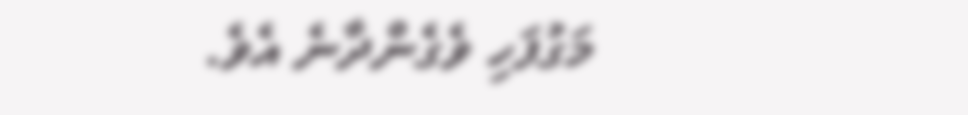މަގުފަހި ވެގެންދާނެ އެވެ.